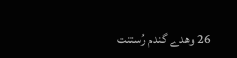26 وهدے گندم رُستنت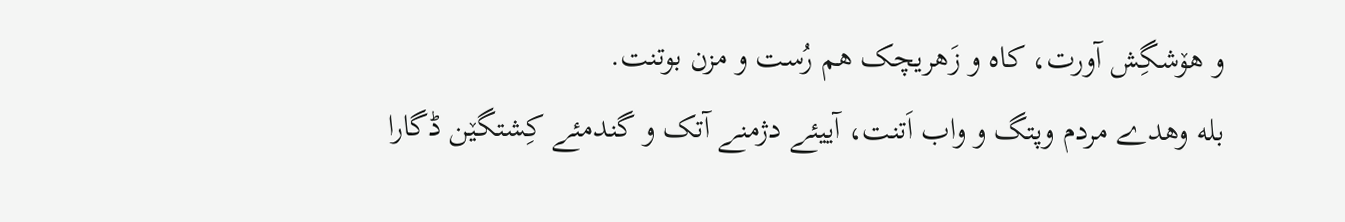و هۆشگِش آورت، کاه و زَهریچک هم رُست و مزن بوتنت.
بله وهدے مردم وپتگ و واب اَتنت، آییئے دژمنے آتک و گندمئے کِشتگێن ڈگارا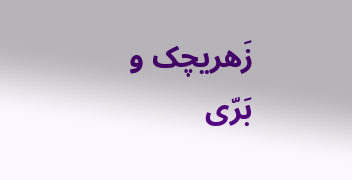زَهریچک و بَرّی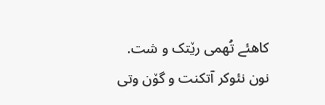کاهئے تُهمی رێتک و شت.
نون نئوکر آتکنت و گۆن وتی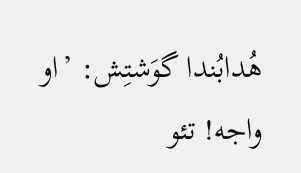هُدابُندا گوَشتِش: ’او واجه! تئو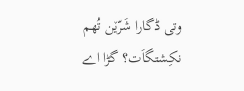وتی ڈگارا شَرّێن تُهم نکِشتگاَت؟ گڑا اے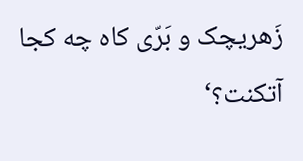زَهریچک و بَرّی کاه چه کجا آتکنت؟‘